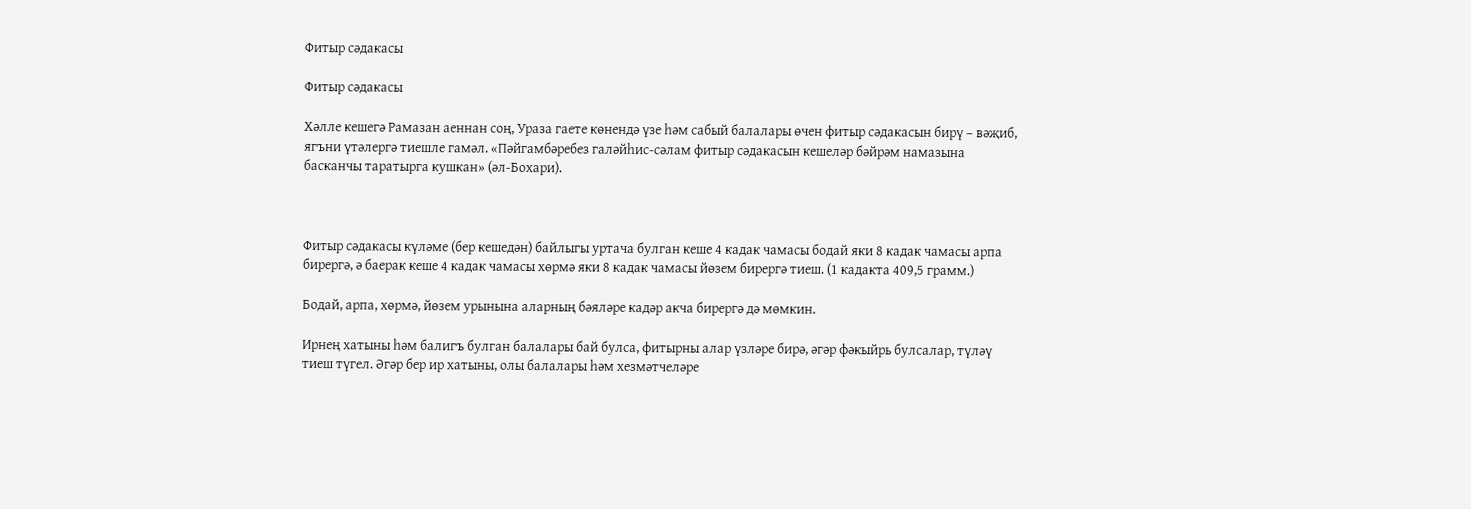Фитыр сәдакасы

Фитыр сәдакасы

Хәлле кешегә Рамазан аеннан соң, Ураза гаете көнендә үзе һәм сабый балалары өчен фитыр сәдакасын бирү – вәҗиб, ягъни үтәлергә тиешле гамәл. «Пәйгамбәребез галәйһис-сәлам фитыр сәдакасын кешеләр бәйрәм намазына басканчы таратырга кушкан» (әл-Бохари).



Фитыр сәдакасы күләме (бер кешедән) байлыгы уртача булган кеше 4 кадак чамасы бодай яки 8 кадак чамасы арпа бирергә, ә баерак кеше 4 кадак чамасы хөрмә яки 8 кадак чамасы йөзем бирергә тиеш. (1 кадакта 409,5 грамм.)

Бодай, арпа, хөрмә, йөзем урынына аларның бәяләре кадәр акча бирергә дә мөмкин.

Ирнең хатыны һәм балигъ булган балалары бай булса, фитырны алар үзләре бирә, әгәр фәкыйрь булсалар, түләү тиеш түгел. Әгәр бер ир хатыны, олы балалары һәм хезмәтчеләре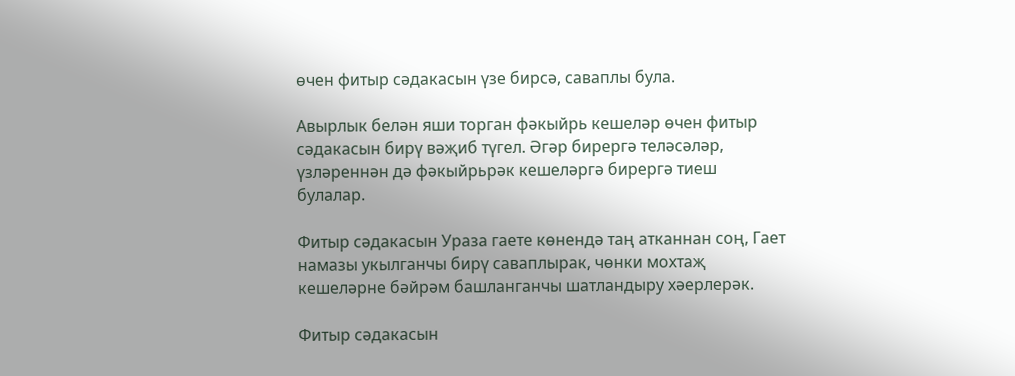өчен фитыр сәдакасын үзе бирсә, саваплы була.

Авырлык белән яши торган фәкыйрь кешеләр өчен фитыр сәдакасын бирү вәҗиб түгел. Әгәр бирергә теләсәләр, үзләреннән дә фәкыйрьрәк кешеләргә бирергә тиеш булалар.

Фитыр сәдакасын Ураза гаете көнендә таң атканнан соң, Гает намазы укылганчы бирү саваплырак, чөнки мохтаҗ кешеләрне бәйрәм башланганчы шатландыру хәерлерәк.

Фитыр сәдакасын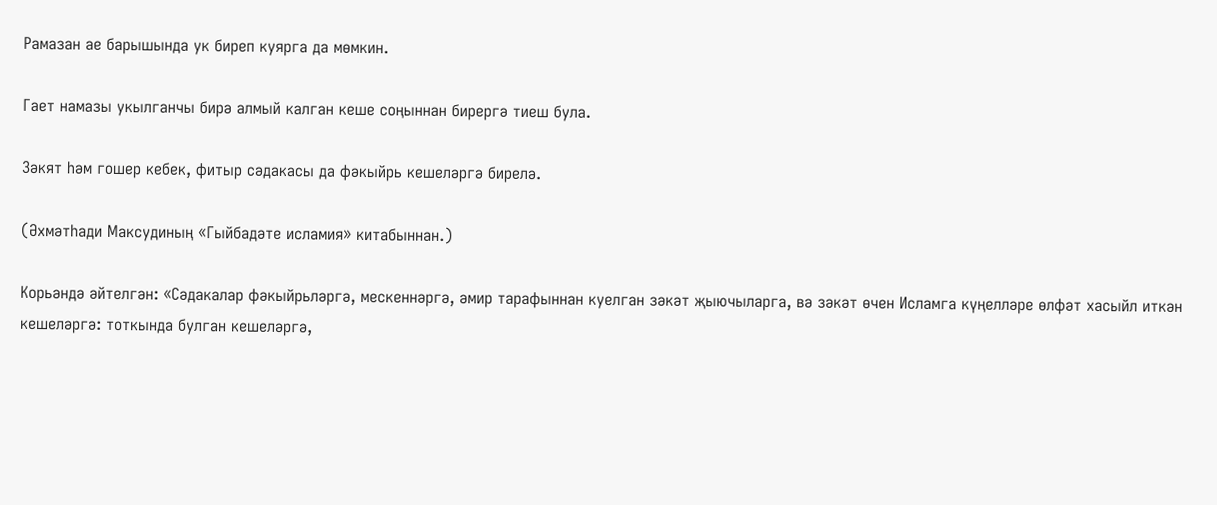Рамазан ае барышында ук биреп куярга да мөмкин.

Гает намазы укылганчы бирә алмый калган кеше соңыннан бирергә тиеш була.

Зәкят һәм гошер кебек, фитыр сәдакасы да фәкыйрь кешеләргә бирелә.

(Әхмәтһади Максудиның «Гыйбадәте исламия» китабыннан.)

Корьәндә әйтелгән: «Сәдакалар фәкыйрьләргә, мескеннәргә, әмир тарафыннан куелган зәкәт җыючыларга, вә зәкәт өчен Исламга күңелләре өлфәт хасыйл иткән кешеләргә: тоткында булган кешеләргә,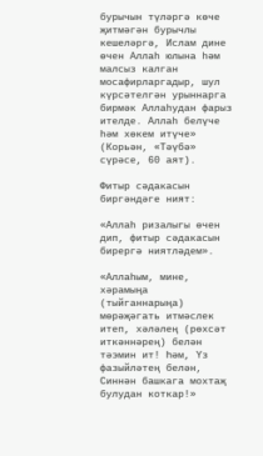бурычын түләргә көче җитмәгән бурычлы кешеләргә, Ислам дине өчен Аллаһ юлына һәм малсыз калган мосафирларгадыр, шул күрсәтелгән урыннарга бирмәк Аллаһудан фарыз ителде. Аллаһ белүче һәм хөкем итүче» (Корьән, «Тәүбә» сүрәсе, 60 аят).

Фитыр сәдакасын биргәндәге ният:

«Аллаһ ризалыгы өчен дип, фитыр сәдакасын бирергә ниятләдем».

«Аллаһым, мине, хәрамыңа (тыйганнарыңа) мөрәҗәгать итмәслек итеп, хәләлең (рөхсәт иткәннәрең) белән тәэмин ит! Һәм, Үз фазыйләтең белән, Синнән башкага мохтаҗ булудан коткар!»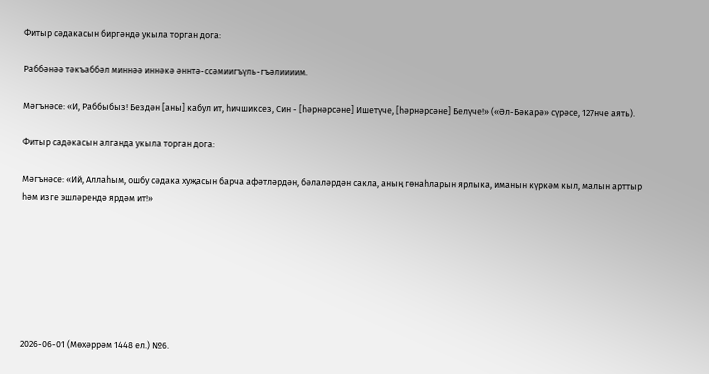Фитыр сәдакасын биргәндә укыла торган дога:

Раббәнәә тәкъаббәл миннәә иннәкә әннтә-ссәмиигъүль-гъәлиииим.

Мәгънәсе: «И, Раббыбыз! Бездән [аны] кабул ит, һичшиксез, Син - [һәрнәрсәне] Ишетүче, [һәрнәрсәне] Белүче!» («Әл-Бәкарә» сүрәсе, 127нче аять).

Фитыр садәкасын алганда укыла торган дога:

Мәгънәсе: «Ий, Аллаһым, ошбу сәдака хуҗасын барча афәтләрдән, бәлаләрдән сакла, аның гөнаһларын ярлыка, иманын күркәм кыл, малын арттыр һәм изге эшләрендә ярдәм ит!»







2026-06-01 (Мөхәррәм 1448 ел.) №6.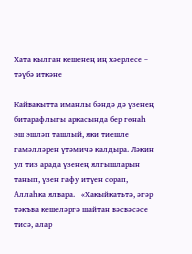Хата кылган кешенең иң хәерлесе – тәүбә иткәне

Кайвакытта иманлы бәндә дә үзенең битарафлыгы аркасында бер гөнаһ эш эшләп ташлый, яки тиешле гамәлләрен үтәмичә калдыра. Ләкин ул тиз арада үзенең ялгышларын танып, үзен гафу итүен сорап, Аллаһка ялвара.   «Хакыйкатьтә, әгәр тәкъва кешеләргә шайтан вәсвәсәсе тисә, алар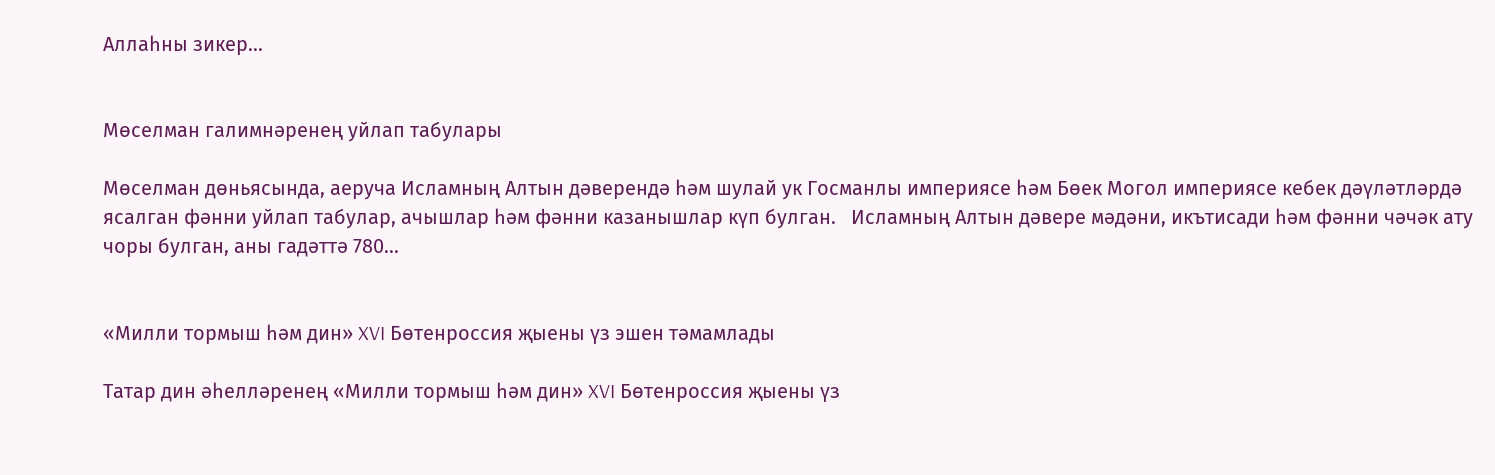Аллаһны зикер...


Мөселман галимнәренең уйлап табулары

Мөселман дөньясында, аеруча Исламның Алтын дәверендә һәм шулай ук Госманлы империясе һәм Бөек Могол империясе кебек дәүләтләрдә ясалган фәнни уйлап табулар, ачышлар һәм фәнни казанышлар күп булган.   Исламның Алтын дәвере мәдәни, икътисади һәм фәнни чәчәк ату чоры булган, аны гадәттә 780...


«Милли тормыш һәм дин» XVI Бөтенроссия җыены үз эшен тәмамлады

Татар дин әһелләренең «Милли тормыш һәм дин» XVI Бөтенроссия җыены үз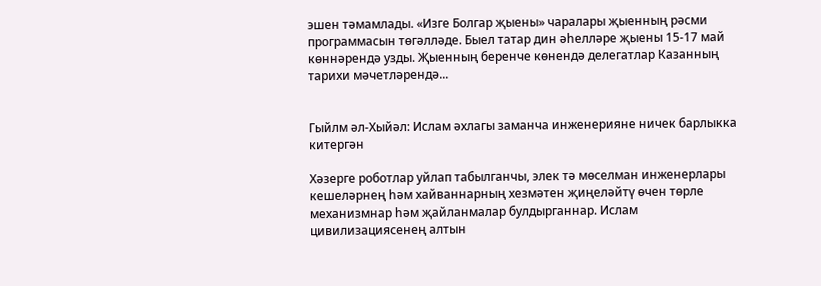эшен тәмамлады. «Изге Болгар җыены» чаралары җыенның рәсми программасын төгәлләде. Быел татар дин әһелләре җыены 15-17 май көннәрендә узды. Җыенның беренче көнендә делегатлар Казанның тарихи мәчетләрендә...


Гыйлм әл-Хыйәл: Ислам әхлагы заманча инженерияне ничек барлыкка китергән

Хәзерге роботлар уйлап табылганчы, элек тә мөселман инженерлары кешеләрнең һәм хайваннарның хезмәтен җиңеләйтү өчен төрле механизмнар һәм җайланмалар булдырганнар. Ислам цивилизациясенең алтын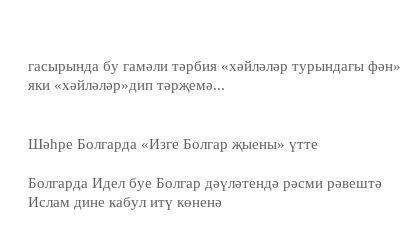гасырында бу гамәли тәрбия «хәйләләр турындагы фән» яки «хәйләләр»дип тәрҗемә...


Шәһре Болгарда «Изге Болгар җыены» үтте

Болгарда Идел буе Болгар дәүләтендә рәсми рәвештә Ислам дине кабул итү көненә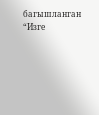багышланган “Изге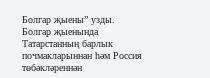Болгар җыены” узды. Болгар җыенында Татарстанның барлык почмакларыннан һәм Россия төбәкләреннән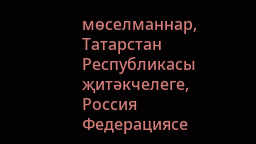мөселманнар, Татарстан Республикасы җитәкчелеге, Россия Федерациясе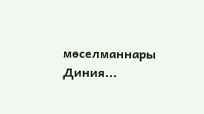мөселманнары Диния...